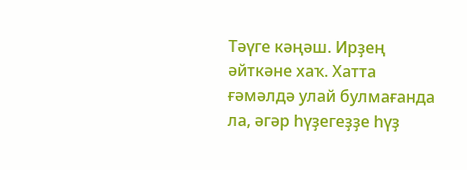Тәүге кәңәш. Ирҙең әйткәне хаҡ. Хатта ғәмәлдә улай булмағанда ла, әгәр һүҙегеҙҙе һүҙ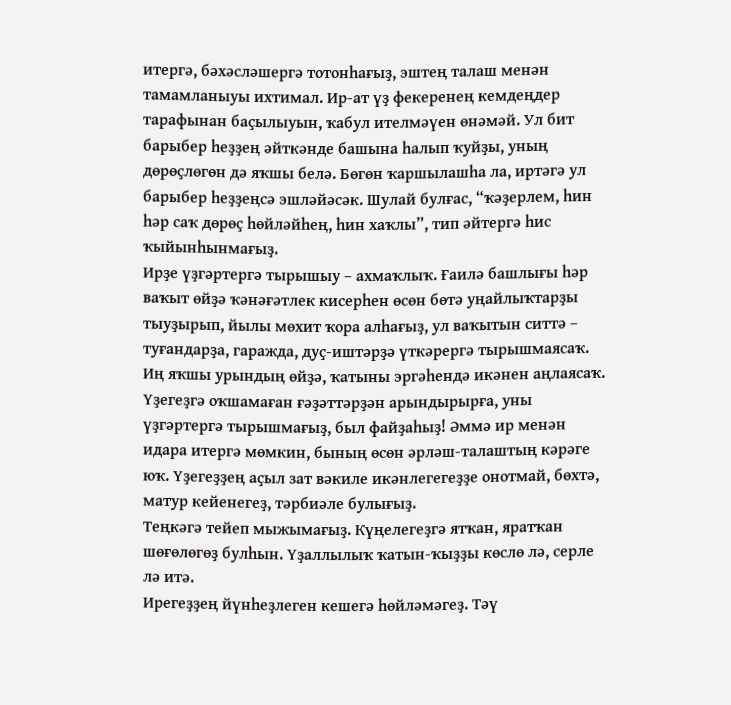итергә, бәхәсләшергә тотонһағыҙ, эштең талаш менән тамамланыуы ихтимал. Ир-ат үҙ фекеренең кемдеңдер тарафынан баҫылыуын, ҡабул ителмәүен өнәмәй. Ул бит барыбер һеҙҙең әйткәнде башына һалып ҡуйҙы, уның дөрөҫлөгөн дә яҡшы белә. Бөгөн ҡаршылашһа ла, иртәгә ул барыбер һеҙҙеңсә эшләйәсәк. Шулай булғас, “ҡәҙерлем, һин һәр саҡ дөрөҫ һөйләйһең, һин хаҡлы”, тип әйтергә һис ҡыйынһынмағыҙ.
Ирҙе үҙгәртергә тырышыу – ахмаҡлыҡ. Ғаилә башлығы һәр ваҡыт өйҙә ҡәнәғәтлек кисерһен өсөн бөтә уңайлыҡтарҙы тыуҙырып, йылы мөхит ҡора алһағыҙ, ул ваҡытын ситтә – туғандарҙа, гаражда, дуҫ-иштәрҙә үткәрергә тырышмаясаҡ. Иң яҡшы урындың өйҙә, ҡатыны эргәһендә икәнен аңлаясаҡ.
Үҙегеҙгә оҡшамаған ғәҙәттәрҙән арындырырға, уны үҙгәртергә тырышмағыҙ, был файҙаһыҙ! Әммә ир менән идара итергә мөмкин, бының өсөн әрләш-талаштың кәрәге юҡ. Үҙегеҙҙең аҫыл зат вәкиле икәнлегегеҙҙе онотмай, бөхтә, матур кейенегеҙ, тәрбиәле булығыҙ.
Теңкәгә тейеп мыжымағыҙ. Күңелегеҙгә ятҡан, яратҡан шөғөлөгөҙ булһын. Үҙаллылыҡ ҡатын-ҡыҙҙы көслө лә, серле лә итә.
Ирегеҙҙең йүнһеҙлеген кешегә һөйләмәгеҙ. Тәү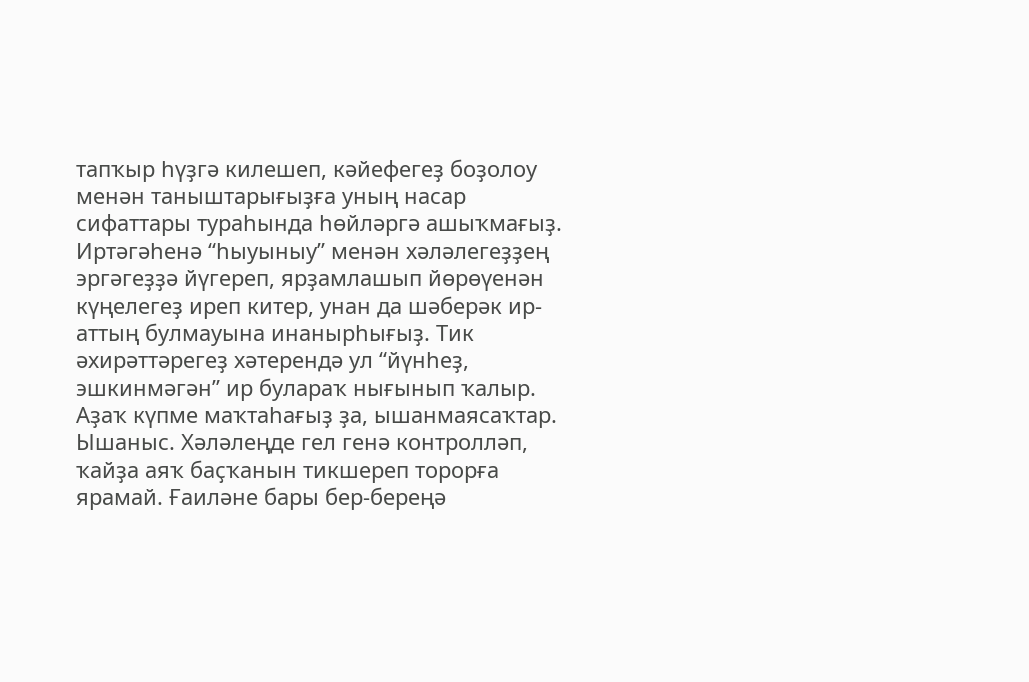тапҡыр һүҙгә килешеп, кәйефегеҙ боҙолоу менән таныштарығыҙға уның насар сифаттары тураһында һөйләргә ашыҡмағыҙ.
Иртәгәһенә “һыуыныу” менән хәләлегеҙҙең эргәгеҙҙә йүгереп, ярҙамлашып йөрөүенән күңелегеҙ иреп китер, унан да шәберәк ир-аттың булмауына инанырһығыҙ. Тик әхирәттәрегеҙ хәтерендә ул “йүнһеҙ, эшкинмәгән” ир булараҡ нығынып ҡалыр. Аҙаҡ күпме маҡтаһағыҙ ҙа, ышанмаясаҡтар.
Ышаныс. Хәләлеңде гел генә контролләп, ҡайҙа аяҡ баҫҡанын тикшереп торорға ярамай. Ғаиләне бары бер-береңә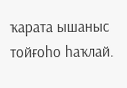ҡарата ышаныс тойғоһо һаҡлай.